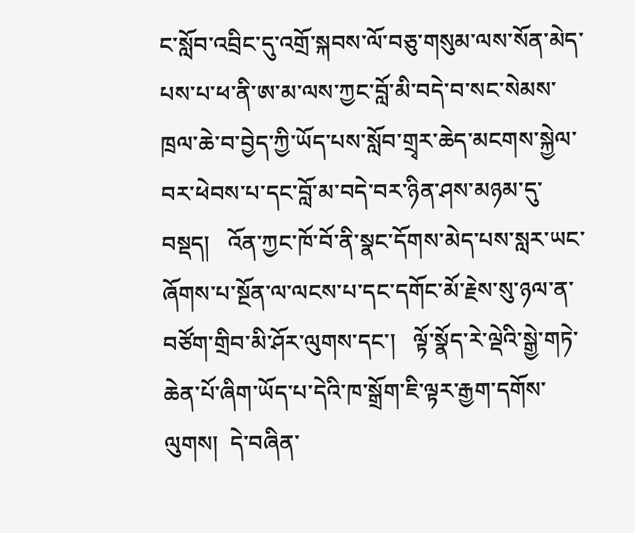ང་སློབ་འབྲིང་དུ་འགྲོ་སྐབས་ལོ་བཅུ་གསུམ་ལས་སོན་མེད་པས་པ་ཕ་ནི་ཨ་མ་ལས་ཀྱང་བློ་མི་བདེ་བ་སང་སེམས་ཁྲལ་ཆེ་བ་བྱེད་ཀྱི་ཡོད་པས་སློབ་གྲྭར་ཆེད་མངགས་སྐྱེལ་བར་ཕེབས་པ་དང་བློ་མ་བདེ་བར་ཉིན་ཤས་མཉམ་དུ་བསྡད།   འོན་ཀྱང་ཁོ་བོ་ནི་སྣང་དོགས་མེད་པས་སླར་ཡང་ཞོགས་པ་སྔོན་ལ་ལངས་པ་དང་དགོང་མོ་རྗེས་སུ་ཉལ་ན་བཙོག་གྲིབ་མི་ཤོར་ལུགས་དང་།   ལྟོ་སྣོད་རེ་ལྡེའི་སྒྱེ་གཏེ་ཆེན་པོ་ཞིག་ཡོད་པ་དེའི་ཁ་སྒྲོག་ཇི་ལྟར་རྒྱག་དགོས་ལུགས།  དེ་བཞིན་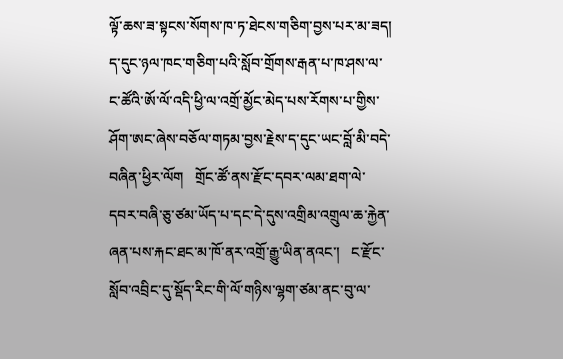ལྟོ་ཆས་ཟ་སྟངས་སོགས་ཁ་ཏ་ཐེངས་གཅིག་བྱས་པར་མ་ཟད།   ད་དུང་ཉལ་ཁང་གཅིག་པའི་སློབ་གྲོགས་རྒན་པ་ཁ་ཤས་ལ་ང་ཚོའི་ཨོ་ལོ་འདི་ཕྱི་ལ་འགྲོ་མྱོང་མེད་པས་རོགས་པ་གྱིས་ཤོག་ཨང་ཞེས་བཅོལ་གཏམ་བྱས་རྗེས་ད་དུང་ཡང་བློ་མི་བདེ་བཞིན་ཕྱིར་ལོག   གྲོང་ཚོ་ནས་རྫོང་དབར་ལམ་ཐག་ལེ་དབར་བཞི་ཅུ་ཙམ་ཡོད་པ་དང་དེ་དུས་འགྲིམ་འགྲུལ་ཆ་རྐྱེན་ཞན་པས་རྐང་ཐང་མ་ཁོ་ནར་འགྲོ་རྒྱུ་ཡིན་ནའང་།   ང་རྫོང་སློབ་འབྲིང་དུ་སྡོད་རིང་གི་ལོ་གཉིས་ལྷག་ཙམ་ནང་བུ་ལ་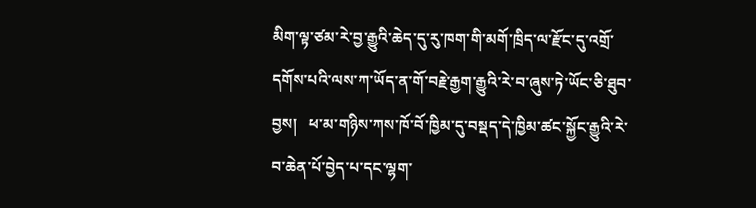མིག་ལྟ་ཙམ་རེ་བྱ་རྒྱུའི་ཆེད་དུ་རུ་ཁག་གི་མགོ་ཁྲིད་ལ་རྫོང་དུ་འགྲོ་དགོས་པའི་ལས་ཀ་ཡོད་ན་གོ་བརྗེ་རྒྱག་རྒྱུའི་རེ་བ་ཞུས་ཏེ་ཡོང་ཅི་ཐུབ་བྱས།   ཕ་མ་གཉིས་ཀས་ཁོ་བོ་ཁྱིམ་དུ་བསྡད་དེ་ཁྱིམ་ཚང་སྐྱོང་རྒྱུའི་རེ་བ་ཆེན་པོ་བྱེད་པ་དང་ལྷག་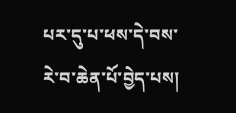པར་དུ་པ་ཕས་དེ་བས་རེ་བ་ཆེན་པོ་བྱེད་པས།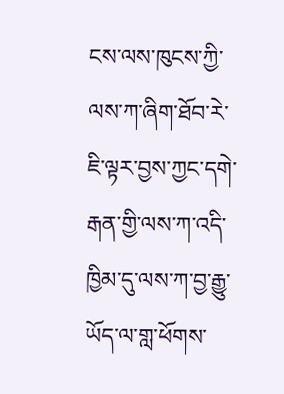ངས་ལས་ཁུངས་ཀྱི་ལས་ཀ་ཞིག་ཐོབ་རེ་ཇི་ལྟར་བྱས་ཀྱང་དགེ་རྒན་གྱི་ལས་ཀ་འདི་ཁྱིམ་དུ་ལས་ཀ་བྱ་རྒྱུ་ཡོད་ལ་གླ་ཕོགས་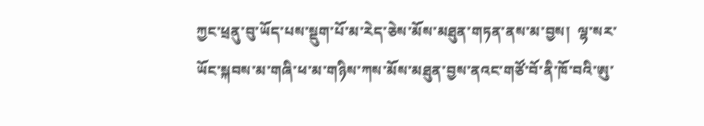ཀྱང་ཕྲནུ་བུ་ཡོད་པས་སྡུག་པོ་མ་རེད་ཅེས་མོས་མཐུན་གཏན་ནས་མ་བྱས།  ལྷ་སར་ཡོང་སྐབས་མ་གཞི་ཕ་མ་གཉིས་ཀས་མོས་མཐུན་བྱས་ནའང་གཙོ་བོ་ནི་ཁོ་བའི་ཨུ་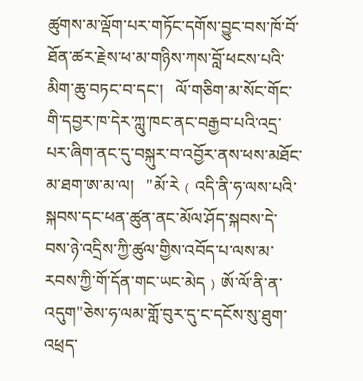ཚུགས་མ་ལྡོག་པར་གཏོང་དགོས་བྱུང་བས་ཁོ་བོ་ཐོན་ཚར་རྗེས་ཕ་མ་གཉིས་ཀས་བློ་ཕངས་པའི་མིག་ཆུ་བཏང་བ་དང་།   ལོ་གཅིག་མ་སོང་གོང་གི་དབྱར་ཁ་དེར་ཀླུ་ཁང་ནང་བརྒྱབ་པའི་འདྲ་པར་ཞིག་ནང་དུ་བསྐུར་བ་འབྱོར་ནས་ཕས་མཐོང་མ་ཐག་ཨ་མ་ལ།   "མོ་རེ﹙འདི་ནི་ཧ་ལས་པའི་སྐབས་དང་ཕན་ཚུན་ནང་མོལ་ཤོད་སྐབས་དེ་བས་ཉེ་འདྲིས་ཀྱི་ཚུལ་གྱིས་འབོད་པ་ལས་མ་རབས་ཀྱི་གོ་དོན་གང་ཡང་མེད﹚ཨོ་ལོ་ནི་ན་འདུག"ཅེས་ཧ་ལམ་གློ་བུར་དུ་ང་དངོས་སུ་ཐུག་འཕྲད་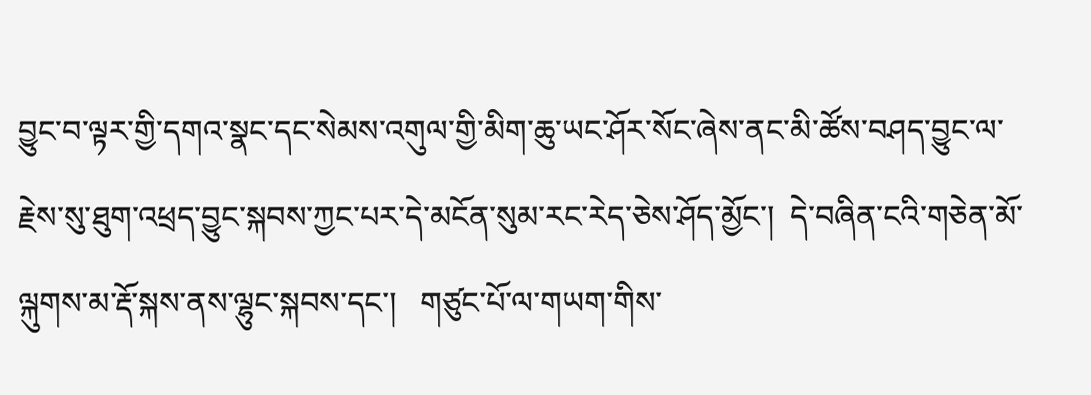བྱུང་བ་ལྟར་གྱི་དགའ་སྣང་དང་སེམས་འགུལ་གྱི་མིག་ཆུ་ཡང་ཤོར་སོང་ཞེས་ནང་མི་ཚོས་བཤད་བྱུང་ལ་རྗེས་སུ་ཐུག་འཕྲད་བྱུང་སྐབས་ཀྱང་པར་དེ་མངོན་སུམ་རང་རེད་ཅེས་ཤོད་མྱོང་།  དེ་བཞིན་ངའི་གཅེན་མོ་ལྐུགས་མ་རྡོ་སྐས་ནས་ལྷུང་སྐབས་དང་།   གཙུང་པོ་ལ་གཡག་གིས་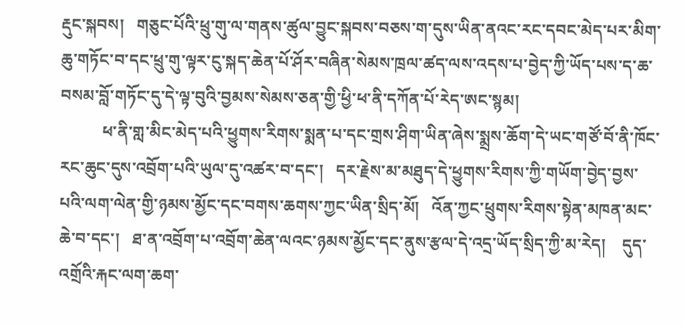རྡུང་སྐབས།   གཅུང་པོའི་ཕྲུ་གུ་ལ་གནས་ཚུལ་བྱུང་སྐབས་བཅས་ག་དུས་ཡིན་ནའང་རང་དབང་མེད་པར་མིག་ཆུ་གཏོང་བ་དང་ཕྲུ་གུ་ལྟར་ངུ་སྐད་ཆེན་པོ་ཤོར་བཞིན་སེམས་ཁྲལ་ཚད་ལས་འདས་པ་བྱེད་ཀྱི་ཡོད་པས་ད་ཆ་བསམ་བློ་གཏོང་དུ་དེ་ལྟ་བུའི་བྱམས་སེམས་ཅན་གྱི་ཕྱི་ཕ་ནི་དཀོན་པོ་རེད་ཨང་སྙམ།
          ཕ་ནི་གླ་མིང་མེད་པའི་ཕྱུགས་རིགས་སྨན་པ་དང་གྲས་ཤིག་ཡིན་ཞེས་སྨྲས་ཆོག་དེ་ཡང་གཙོ་བོ་ནི་ཁོང་རང་ཆུང་དུས་འབྲོག་པའི་ཡུལ་དུ་འཚར་བ་དང་།   དར་རྗེས་མ་མཐུད་དེ་ཕྱུགས་རིགས་ཀྱི་གཡོག་བྱེད་བྱས་པའི་ལག་ལེན་གྱི་ཉམས་མྱོང་དང་བགས་ཆགས་ཀྱང་ཡིན་སྲིད་མོ།   འོན་ཀྱང་ཕྲུགས་རིགས་སྟེན་མཁན་མང་ཆེ་བ་དང་།   ཐ་ན་འབྲོག་པ་འབྲོག་ཆེན་ལའང་ཉམས་མྱོང་དང་ནུས་རྩལ་དེ་འདྲ་ཡོད་སྲིད་ཀྱི་མ་རེད།    དུད་འགྲོའི་རྐང་ལག་ཆག་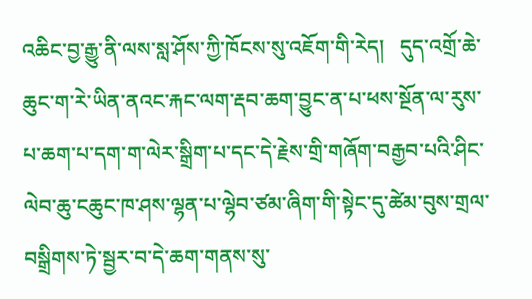འཆིང་བྱ་རྒྱུ་ནི་ལས་སླ་ཤོས་ཀྱི་ཁོངས་སུ་འཇོག་གི་རེད།   དུད་འགྲོ་ཆེ་ཆུང་ག་རེ་ཡིན་ནའང་རྐང་ལག་རྡབ་ཆག་བྱུང་ན་པ་ཕས་སྔོན་ལ་རུས་པ་ཆག་པ་དག་ག་ལེར་སྒྲིག་པ་དང་དེ་རྗེས་གྲི་གཞོག་བརྒྱབ་པའི་ཤིང་ལེབ་ཆུ་ངཆུང་ཁ་ཤས་ལྷན་པ་ལྷེབ་ཙམ་ཞིག་གི་སྟེང་དུ་ཚེམ་བུས་གྲལ་བསྒྲིགས་ཏེ་སྦྱར་བ་དེ་ཆག་གནས་སུ་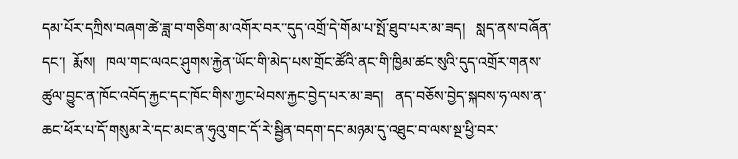དམ་པོར་དཀྲིས་བཞག་ཚེ་ཟླ་བ་གཅིག་མ་འགོར་བར་་དུད་འགྲོ་དེ་གོམ་པ་སྤོ་ཐུབ་པར་མ་ཟད།   སླད་ནས་བཞོན་དང་།  རྨོས།   ཁལ་གང་ལའང་ཤུགས་རྐྱེན་ཡོང་གི་མེད་པས་གྲོང་ཚོའི་ནང་གི་ཁྱིམ་ཚང་སུའི་དུད་འགྲོར་གནས་ཚུལ་བྱུང་ན་ཁོང་འབོད་རྐྱང་དང་ཁོང་གིས་ཀྱང་ཕེབས་རྐྱང་བྱེད་པར་མ་ཟད།   ནད་བཅོས་བྱེད་སྐབས་ཧ་ལས་ན་ཆང་ཕོར་པ་དོ་གསུམ་རེ་དང་མང་ན་ཧུའུ་གང་དོ་རེ་སྦྱིན་བདག་དང་མཉམ་དུ་འཐུང་བ་ལས་སྔ་ཕྱི་བར་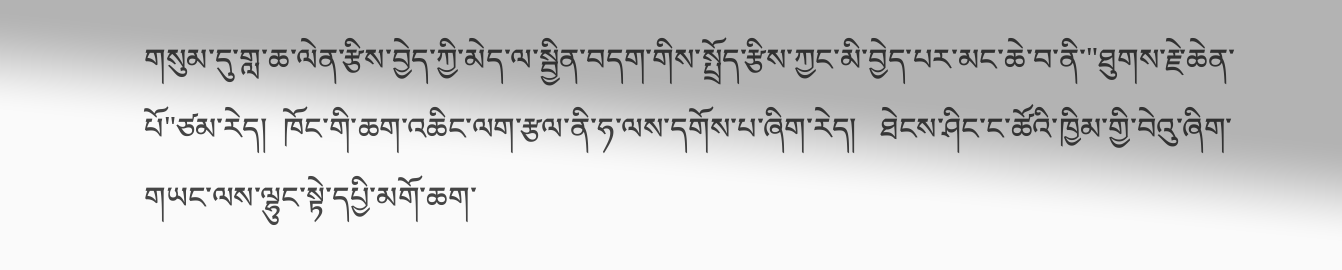གསུམ་དུ་གླ་ཆ་ལེན་རྩིས་བྱེད་ཀྱི་མེད་ལ་སྦྱིན་བདག་གིས་སྤྲོད་རྩིས་ཀྱང་མི་བྱེད་པར་མང་ཆེ་བ་ནི་"ཐུགས་རྗེ་ཆེན་པོ"ཙམ་རེད།  ཁོང་གི་ཆག་འཆིང་ལག་རྩལ་ནི་ཧ་ལས་དགོས་པ་ཞིག་རེད།   ཐེངས་ཤིང་ང་ཚོའི་ཁྱིམ་གྱི་བེའུ་ཞིག་གཡང་ལས་ལྷུང་སྟེ་དཔྱི་མགོ་ཆག་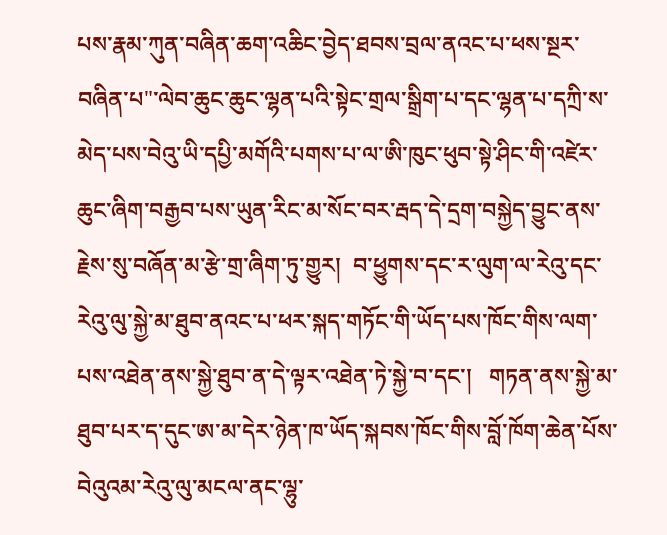པས་རྣམ་ཀུན་བཞིན་ཆག་འཆིང་བྱེད་ཐབས་བྲལ་ནའང་པ་ཕས་སྔར་བཞིན་པ"་ལེབ་ཆུང་ཆུང་ལྷན་པའི་སྟེང་གྲལ་སྒྲིག་པ་དང་ལྷན་པ་དཀྲི་ས་མེད་པས་བེའུ་ཡི་དཔྱི་མགོའི་པགས་པ་ལ་ཨི་ཁུང་ཕུབ་སྟེ་ཤིང་གི་འཛེར་ཆུང་ཞིག་བརྒྱབ་པས་ཡུན་རིང་མ་སོང་བར་རྦད་དེ་དྲག་བསྐྱེད་བྱུང་ནས་རྗེས་སུ་བཞོན་མ་རྩེ་གྲ་ཞིག་ཏུ་གྱུར།  བ་ཕྱུགས་དང་ར་ལུག་ལ་རེའུ་དང་རེའུ་ལུ་སྐྱེ་མ་ཐུབ་ནའང་པ་ཕར་སྐད་གཏོང་གི་ཡོད་པས་ཁོང་གིས་ལག་པས་འཐེན་ནས་སྐྱེ་ཐུབ་ན་དེ་ལྟར་འཐེན་ཏེ་སྐྱེ་བ་དང་།   གཏན་ནས་སྐྱེ་མ་ཐུབ་པར་ད་དུང་ཨ་མ་དེར་ཉེན་ཁ་ཡོད་སྐབས་ཁོང་གིས་བློ་ཁོག་ཆེན་པོས་བེའུའམ་རེའུ་ལུ་མངལ་ནང་ལྷུ་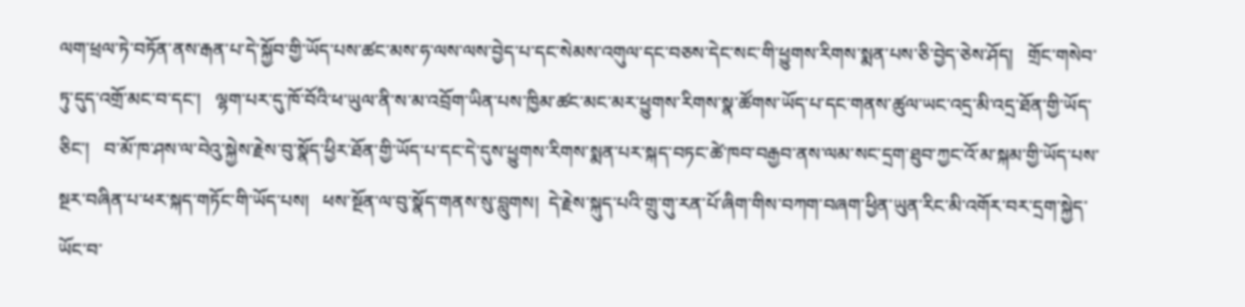ལག་ཕྲལ་ཏེ་བཏོན་ནས་རྒན་པ་དེ་སྐྱོབ་གྱི་ཡོད་པས་ཚང་མས་ཧ་ལས་ལས་བྱེད་པ་དང་སེམས་འགུལ་དང་བཅས་དེང་སང་གི་ཕྱུགས་རིགས་སྨན་པས་ཅི་བྱེད་ཅེས་ཤོད།   གྲོང་གསེབ་ཏུ་དུད་འགྲོ་མང་བ་དང་།   ལྷག་པར་དུ་ཁོ་བོའི་ཕ་ཡུལ་ནི་ས་མ་འབྲོག་ཡིན་པས་ཁྱིམ་ཚང་མང་མར་ཕྱུགས་རིགས་སྣ་ཚོགས་ཡོད་པ་དང་གནས་ཚུལ་ཡང་འདྲ་མི་འདྲ་ཐོན་གྱི་ཡོད་ཅིང་།   བ་མོ་ཁ་ཤས་ལ་བེའུ་སྐྱེས་རྗེས་བུ་སྣོད་ཕྱིར་ཐོན་གྱི་ཡོད་པ་དང་དེ་དུས་ཕྱུགས་རིགས་སྨན་པར་སྐད་བཏང་ཚེ་ཁབ་བརྒྱབ་ནས་ལམ་སང་དྲག་ཐུབ་ཀྱང་འོ་མ་སྐམ་གྱི་ཡོད་པས་སྔར་བཞིན་པ་ཕར་སྐད་གཏོང་གི་ཡོད་པས།   ཕས་སྔོན་ལ་བུ་སྣོད་གནས་སུ་བླུགས།  དེ་རྗེས་སྐུད་པའི་གྲུ་གུ་རན་པོ་ཞིག་གིས་བཀག་བཞག་ཕྱིན་ཡུན་རིང་མི་འགོར་བར་དྲག་སྐྱེད་ཡོང་བ་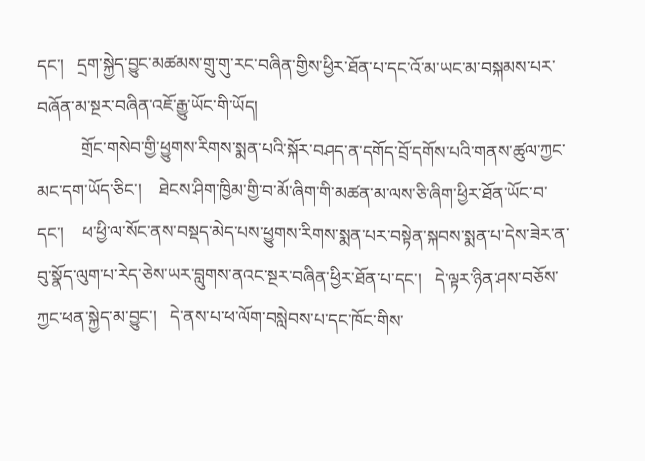དང་།   དྲག་སྐྱེད་བྱུང་མཚམས་གྲུ་གུ་རང་བཞིན་གྱིས་ཕྱིར་ཐོན་པ་དང་འོ་མ་ཡང་མ་བསྐམས་པར་བཞོན་མ་སྔར་བཞིན་འཇོ་རྒྱུ་ཡོང་གི་ཡོད།
          གྲོང་གསེབ་གྱི་ཕྱུགས་རིགས་སྨན་པའི་སྐོར་བཤད་ན་དགོད་བྲོ་དགོས་པའི་གནས་ཚུལ་ཀྱང་མང་དག་ཡོད་ཅིང་།    ཐེངས་ཤིག་ཁྱིམ་གྱི་བ་མོ་ཞིག་གི་མཚན་མ་ལས་ཅི་ཞིག་ཕྱིར་ཐོན་ཡོང་བ་དང་།    ཕ་ཕྱི་ལ་སོང་ནས་བསྡད་མེད་པས་ཕྱུགས་རིགས་སྨན་པར་བསྟེན་སྐབས་སྨན་པ་དེས་ཟེར་ན་བུ་སྣོད་ལུག་པ་རེད་ཅེས་ཡར་བླུགས་ནའང་སྔར་བཞིན་ཕྱིར་ཐོན་པ་དང་།   དེ་ལྟར་ཉིན་ཤས་བཅོས་ཀྱང་ཕན་སྐྱེད་མ་བྱུང་།   དེ་ནས་པ་ཕ་ལོག་བསླེབས་པ་དང་ཁོང་གིས་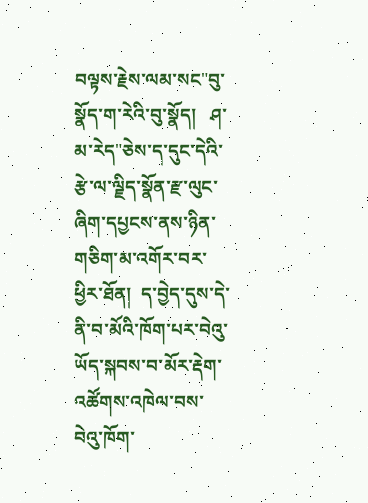བལྟས་རྗེས་ལམ་སང"བུ་སྣོད་ག་རེའི་བུ་སྣོད།   ཤ་མ་རེད"ཅེས་ད་དུང་དེའི་རྩེ་ལ་ལྗིད་སྣོན་རྫ་ལུང་ཞིག་དཔྱངས་ནས་ཉིན་གཅིག་མ་འགོར་བར་ཕྱིར་ཐོན།  ད་བྱེད་དུས་དེ་ནི་བ་མོའི་ཁོག་པར་བེའུ་ཡོད་སྐབས་བ་མོར་རྡེག་འཚོགས་འཁེལ་བས་བེའུ་ཁོག་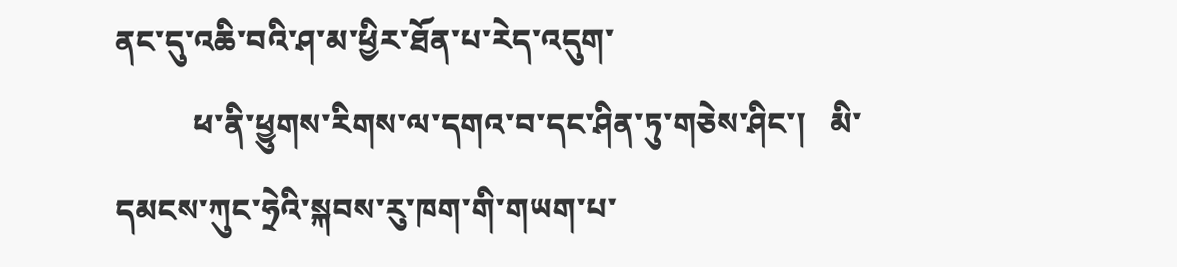ནང་དུ་འཆི་བའི་ཤ་མ་ཕྱིར་ཐོན་པ་རེད་འདུག་
          ཕ་ནི་ཕྱུགས་རིགས་ལ་དགའ་བ་དང་ཤིན་ཏུ་གཅེས་ཤིང་།   མི་དམངས་ཀུང་ཧྲེའི་སྐབས་རུ་ཁག་གི་གཡག་པ་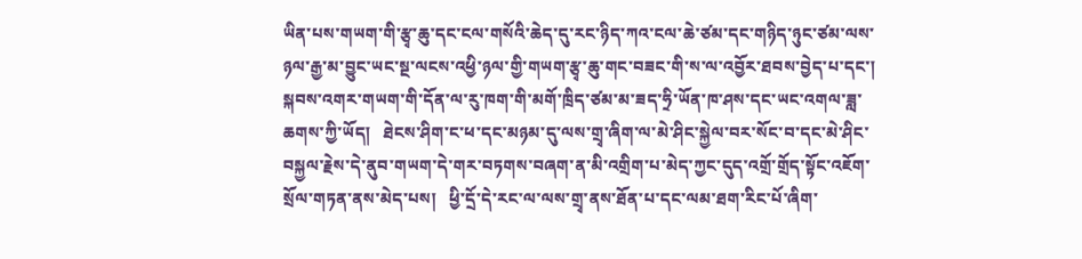ཡིན་པས་གཡག་གི་རྩྭ་ཆུ་དང་ངལ་གསོའི་ཆེད་དུ་རང་ཉིད་ཀའ་ངལ་ཆེ་ཙམ་དང་གཉིད་ཉུང་ཙམ་ལས་ཉལ་རྒྱ་མ་བྱུང་ཡང་སྔ་ལངས་འཕྱི་ཉལ་གྱི་གཡག་རྩྭ་ཆུ་གང་བཟང་གི་ས་ལ་འབྱོར་ཐབས་བྱེད་པ་དང་།  སྐབས་འགར་གཡག་གི་དོན་ལ་རུ་ཁག་གི་མགོ་ཁྲིད་ཙམ་མ་ཟད་ཧྲི་ཡོན་ཁ་ཤས་དང་ཡང་འགལ་ཟླ་ཆགས་ཀྱི་ཡོད།   ཐེངས་ཤིག་ང་ཕ་དང་མཉམ་དུ་ལས་གྲྭ་ཞིག་ལ་མེ་ཤིང་སྐྱེལ་བར་སོང་བ་དང་མེ་ཤིང་བསྐྱལ་རྗེས་དེ་ནུབ་གཡག་དེ་གར་བཏགས་བཞག་ན་མི་འགྲིག་པ་མེད་ཀྱང་དུད་འགྲོ་གྲོད་སྟོང་འཇོག་སྲོལ་གཏན་ནས་མེད་པས།   ཕྱི་དྲོ་དེ་རང་ལ་ལས་གྲྭ་ནས་ཐོན་པ་དང་ལམ་ཐག་རིང་པོ་ཞིག་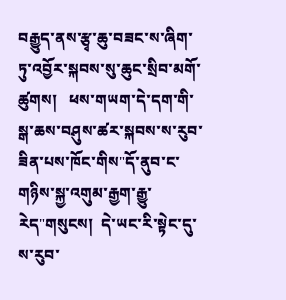བརྒྱུད་ནས་རྩྭ་ཆུ་བཟང་ས་ཞིག་ཏུ་འབྱོར་སྐབས་སུ་ཆུང་སྲིབ་མགོ་ཚུགས།   ཕས་གཡག་དེ་དག་གི་སྒ་ཆས་བཤུས་ཚར་སྐབས་ས་རུབ་ཟིན་པས་ཁོང་གིས"དོ་ནུབ་ང་གཉིས་སྐྱ་འགུམ་རྒྱག་རྒྱུ་རེད"གསུངས།  དེ་ཡང་རི་སྟེང་དུ་ས་རུབ་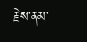རྗེས་ནམ་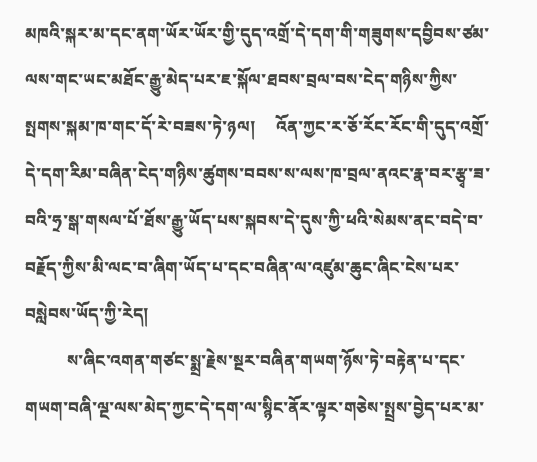མཁའི་སྐར་མ་དང་ནག་ཡོར་ཡོར་གྱི་དུད་འགྲོ་དེ་དག་གི་གཟུགས་དབྱིབས་ཙམ་ལས་གང་ཡང་མཐོང་རྒྱུ་མེད་པར་ཇ་སྐོལ་ཐབས་བྲལ་བས་ངེད་གཉིས་ཀྱིས་སྤགས་སྐམ་ཁ་གང་དོ་རེ་བཟས་ཏེ་ཉལ།     འོན་ཀྱང་ར་ཅོ་རོང་རོང་གི་དུད་འགྲོ་དེ་དག་རིམ་བཞིན་ངེད་གཉིས་ཚུགས་བབས་ས་ལས་ཁ་བྲལ་ནའང་རྣ་བར་རྩྭ་ཟ་བའི་ཧྲ་སྒ་གསལ་པོ་ཐོས་རྒྱུ་ཡོད་པས་སྐབས་དེ་དུས་ཀྱི་ཕའི་སེམས་ནང་བདེ་བ་བརྗོད་ཀྱིས་མི་ལང་བ་ཞིག་ཡོད་པ་དང་བཞིན་ལ་འཛུམ་ཆུང་ཞིང་ངེས་པར་བསླེབས་ཡོད་ཀྱི་རེད།
          ས་ཞིང་འགན་གཙང་སྨྲ་རྗེས་སྔར་བཞིན་གཡག་ཉོས་ཏེ་བརྟེན་པ་དང་གཡག་བཞི་ལྔ་ལས་མེད་ཀྱང་དེ་དག་ལ་སྙིང་ནོར་ལྟར་གཅེས་སྤྲས་བྱེད་པར་མ་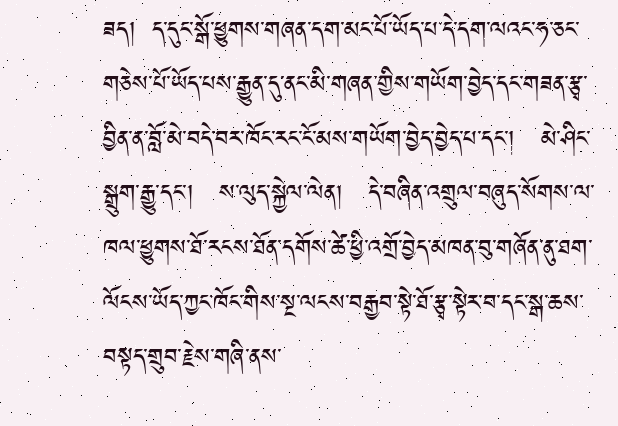ཟད།  ད་དུང་སྒོ་ཕྱུགས་གཞན་དག་མང་པོ་ཡོད་པ་དེ་དག་ལའང་ཧ་ཅང་གཅེས་པོ་ཡོད་པས་རྒྱུན་དུ་ནང་མི་གཞན་གྱིས་གཡོག་བྱེད་དང་གཟན་རྩྭ་བྱིན་ན་བློ་མེ་བདེ་བར་ཁོང་རང་ངོ་མས་གཡོག་བྱེད་བྱེད་པ་དང་།   མེ་ཤིང་སྒྲུག་རྒྱུ་དང་།   ས་ལུད་སྐྱེལ་ལེན།   དེ་བཞིན་འགྲུལ་བཞུད་སོགས་ལ་ཁལ་ཕྱུགས་ཐོ་རངས་ཐོན་དགོས་ཚེ་ཕྱི་འགྲོ་བྱེད་མཁན་བུ་གཞོན་ནུ་ཐག་ལོངས་ཡོད་ཀྱང་ཁོང་གིས་སྔ་ལངས་བརྒྱབ་སྟེ་ཐོ་རྩྭ་སྟེར་བ་དང་སྒ་ཆས་བསྟད་གྲུབ་རྗེས་གཞི་ནས་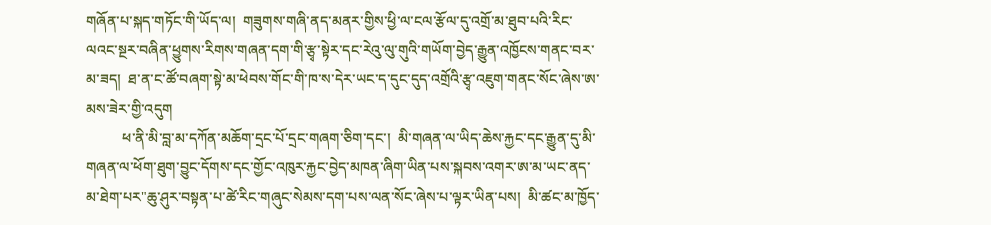གཞོན་པ་སྐད་གཏོང་གི་ཡོད་ལ།  གཟུགས་གཞི་ནད་མནར་གྱིས་ཕྱི་ལ་ངལ་རྩོལ་དུ་འགྲོ་མ་ཐུབ་པའི་རིང་ལའང་སྔར་བཞིན་ཕྱུགས་རིགས་གཞན་དག་གི་རྩྭ་སྟེར་དང་རེའུ་ལུ་གུའི་གཡོག་བྱེད་རྒྱུན་འཁྱོངས་གནང་བར་མ་ཟད།  ཐ་ན་ང་ཚོ་བཞག་སྟེ་མ་ཕེབས་གོང་གི་ཁ་ས་དེར་ཡང་ད་དུང་དུད་འགྲོའི་རྩྭ་འཇུག་གནང་སོང་ཞེས་ཨ་མས་ཟེར་གྱི་འདུག
          ཕ་ནི་མི་བླ་མ་དཀོན་མཆོག་དྲང་པོ་དྲང་གཞག་ཅིག་དང་།  མི་གཞན་ལ་ཡིད་ཆེས་རྐྱང་དང་རྒྱུན་དུ་མི་གཞན་ལ་ཕོག་ཐུག་བྱུང་དོགས་དང་གྱོང་འཁུར་རྐྱང་བྱེད་མཁན་ཞིག་ཡིན་པས་སྐབས་འགར་ཨ་མ་ཡང་ནད་མ་ཐེག་པར"ཆུ་ཤུར་བསྟན་པ་ཚེ་རིང་གཞུང་སེམས་དག་པས་ལན་སོང་ཞེས་པ་ལྟར་ཡིན་པས།  མི་ཚང་མ་ཁྱོད་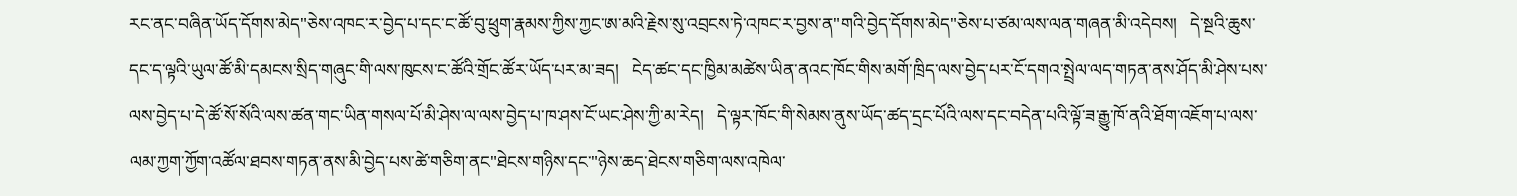རང་ནང་བཞིན་ཡོད་དོགས་མེད"ཅེས་འཁང་ར་བྱེད་པ་དང་ང་ཚོ་བུ་ཕྲུག་རྣམས་ཀྱིས་ཀྱང་ཨ་མའི་རྗེས་སུ་འབྲངས་ཏེ་འཁང་ར་བྱས་ན"གའི་བྱེད་དོགས་མེད"ཅེས་པ་ཙམ་ལས་ལན་གཞན་མི་འདེབས།   དེ་སྔའི་ཆུས་དང་ད་ལྟའི་ཡུལ་ཚོ་མི་དམངས་སྲིད་གཞུང་གི་ལས་ཁུངས་ང་ཚོའི་གྲོང་ཚོར་ཡོད་པར་མ་ཟད།   ངེད་ཚང་དང་ཁྱིམ་མཚེས་ཡིན་ནའང་ཁོང་གིས་མགོ་ཁྲིད་ལས་བྱེད་པར་ངོ་དགའ་སྤྲེལ་ལད་གཏན་ནས་ཤོད་མི་ཤེས་པས་ལས་བྱེད་པ་དེ་ཚོ་སོ་སོའི་ལས་ཚན་གང་ཡིན་གསལ་པོ་མི་ཤེས་ལ་ལས་བྱེད་པ་ཁ་ཤས་ངོ་ཡང་ཤེས་ཀྱི་མ་རེད།   དེ་ལྟར་ཁོང་གི་སེམས་ནུས་ཡོད་ཚད་དྲང་པོའི་ལས་དང་བདེན་པའི་ལྟོ་ཟ་རྒྱུ་ཁོ་ནའི་ཐོག་འཇོག་པ་ལས་ལམ་ཀྱག་ཀྱོག་འཚོལ་ཐབས་གཏན་ནས་མི་བྱེད་པས་ཚེ་གཅིག་ནང"ཐེངས་གཉིས་དང་"ཉེས་ཆད་ཐེངས་གཅིག་ལས་འཁེལ་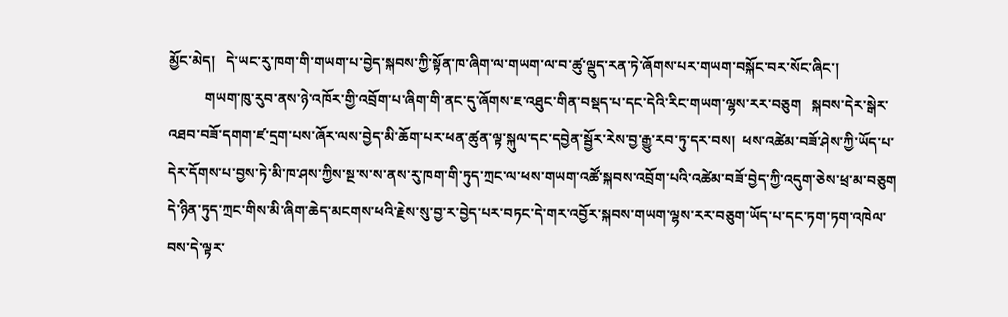མྱོང་མེད།   དེ་ཡང་རུ་ཁག་གི་གཡག་པ་བྱེད་སྐབས་ཀྱི་སྟོན་ཁ་ཞིག་ལ་གཡག་ལ་བ་ཚུ་ལྡུད་རན་ཏེ་ཞོགས་པར་གཡག་བསྐོང་བར་སོང་ཞིང་།
          གཡག་ཁུ་རུབ་ནས་ཉེ་འཁོར་གྱི་འབྲོག་པ་ཞིག་གི་ནང་དུ་ཞོགས་ཇ་འཐུང་གིན་བསྡད་པ་དང་དེའི་རིང་གཡག་ལྷས་རར་བཅུག   སྐབས་དེར་སྒེར་འཐབ་བཟོ་དགག་ཛ་དྲག་པས་ཞོར་ལས་བྱེད་མི་ཆོག་པར་ཕན་ཚུན་ལྟ་སྐུལ་དང་དབྱེན་སྦྱོར་རེས་བྱ་རྒྱུ་རབ་ཏུ་དར་བས།  ཕས་འཚེམ་བཟོ་ཤེས་ཀྱི་ཡོད་པ་དེར་དོགས་པ་བྱས་ཏེ་མི་ཁ་ཤས་ཀྱིས་སྔ་ས་ས་ནས་རུ་ཁག་གི་ཏུད་ཀྲང་ལ་ཕས་གཡག་འཚོ་སྐབས་འབྲོག་པའི་འཚེམ་བཟོ་བྱེད་ཀྱི་འདུག་ཅེས་ཕྲ་མ་བཅུག   དེ་ཉིན་ཏུད་ཀྲང་གིས་མི་ཞིག་ཆེད་མངགས་ཕའི་རྗེས་སུ་བྱ་ར་བྱེད་པར་བཏང་དེ་གར་འབྱོར་སྐབས་གཡག་ལྷས་རར་བཅུག་ཡོད་པ་དང་ཏག་ཏག་འཁེལ་བས་དེ་ལྟར་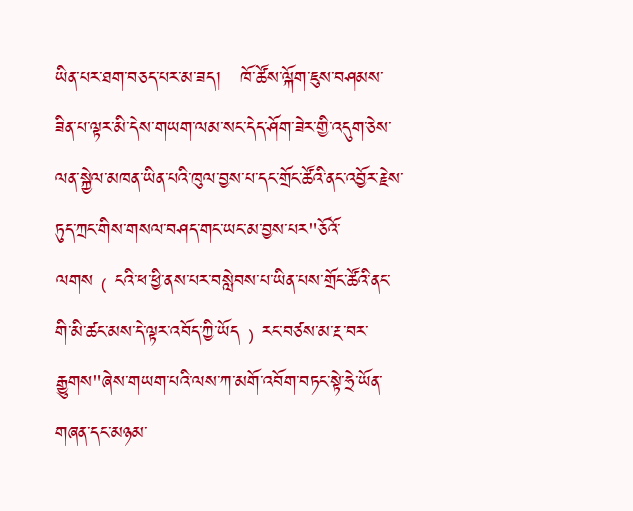ཡིན་པར་ཐག་བཅད་པར་མ་ཟད།   ཁོ་ཚོས་ལྐོག་ཇུས་བཤམས་ཟིན་པ་ལྟར་མི་དེས་གཡག་ལམ་སང་དེད་ཤོག་ཟེར་གྱི་འདུག་ཅེས་ལན་སྐྱེལ་མཁན་ཡིན་པའི་ཁུལ་བྱས་པ་དང་གྲོང་ཚོའི་ནང་འབྱོར་རྗེས་ཏུད་ཀྲང་གིས་གསལ་བཤད་གང་ཡང་མ་བྱས་པར"ཅོའོ་ལགས﹙ངའི་ཕ་ཕྱི་ནས་པར་བསླེབས་པ་ཡིན་པས་གྲོང་ཚོའི་ནང་གི་མི་ཚང་མས་དེ་ལྟར་འབོད་ཀྱི་ཡོད﹚རང་བཙས་མ་རྔ་བར་རྒྱུགས"ཞེས་གཡག་པའི་ལས་ཀ་མགོ་འབོག་བཏང་སྟེ་ཧྲེ་ཡོན་གཞན་དང་མཉམ་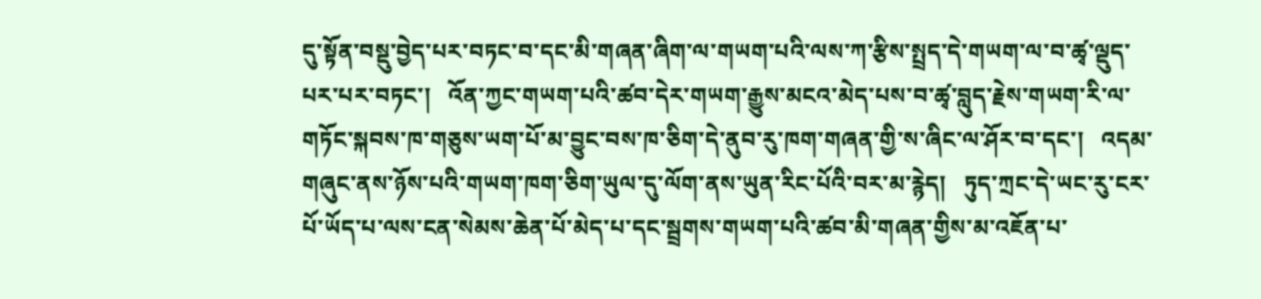དུ་སྟོན་བསྡུ་བྱེད་པར་བཏང་བ་དང་མི་གཞན་ཞིག་ལ་གཡག་པའི་ལས་ཀ་རྩིས་སྤྲད་དེ་གཡག་ལ་བ་ཚྭ་ལྡུད་པར་པར་བཏང་།   འོན་ཀྱང་གཡག་པའི་ཚབ་དེར་གཡག་རྒྱུས་མངའ་མེད་པས་བ་ཚྭ་བླུད་རྗེས་གཡག་རི་ལ་གཏོང་སྐབས་ཁ་གཅུས་ཡག་པོ་མ་བྱུང་བས་ཁ་ཅིག་དེ་ནུབ་རུ་ཁག་གཞན་གྱི་ས་ཞིང་ལ་ཤོར་བ་དང་།   འདམ་གཞུང་ནས་ཉོས་པའི་གཡག་ཁག་ཅིག་ཡུལ་དུ་ལོག་ནས་ཡུན་རིང་པོའི་བར་མ་རྙེད།   ཏུད་ཀྲང་དེ་ཡང་རུ་ངར་པོ་ཡོད་པ་ལས་ངན་སེམས་ཆེན་པོ་མེད་པ་དང་སྦྲགས་གཡག་པའི་ཚབ་མི་གཞན་གྱིས་མ་འཇོན་པ་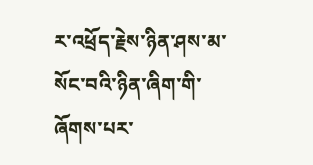ར་འཕྲོད་རྗེས་ཉིན་ཤས་མ་སོང་བའི་ཉིན་ཞིག་གི་ཞོགས་པར་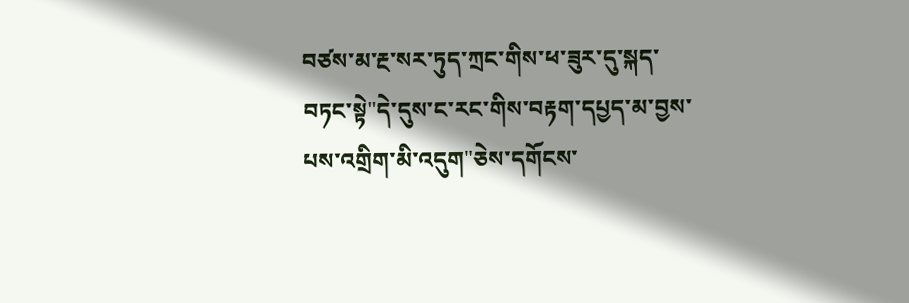བཙས་མ་རྔ་སར་ཏུད་ཀྲང་གིས་ཕ་ཟུར་དུ་སྐད་བཏང་སྟེ"དེ་དུས་ང་རང་གིས་བརྟག་དཔྱད་མ་བྱས་པས་འགྲིག་མི་འདུག"ཅེས་དགོངས་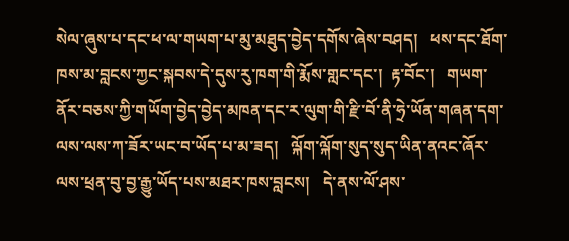སེལ་ཞུས་པ་དང་ཕ་ལ་གཡག་པ་མུ་མཐུད་བྱེད་དགོས་ཞེས་བཤད།   ཕས་དང་ཐོག་ཁས་མ་བླངས་ཀྱང་སྐབས་དེ་དུས་རུ་ཁག་གི་རྨོས་གླང་དང་།  རྟ་བོང་།   གཡག་ནོར་བཅས་ཀྱི་གཡོག་བྱེད་བྱེད་མཁན་དང་ར་ལུག་གི་རྫི་བོ་ནི་ཧྲེ་ཡོན་གཞན་དག་ལས་ལས་ཀ་ཟོར་ཡང་བ་ཡོད་པ་མ་ཟད།   ལྐོག་ལྐོག་སུད་སུད་ཡིན་ནའང་ཞོར་ལས་ཕྲན་བུ་བྱ་རྒྱུ་ཡོད་པས་མཐར་ཁས་བླངས།   དེ་ནས་ལོ་ཤས་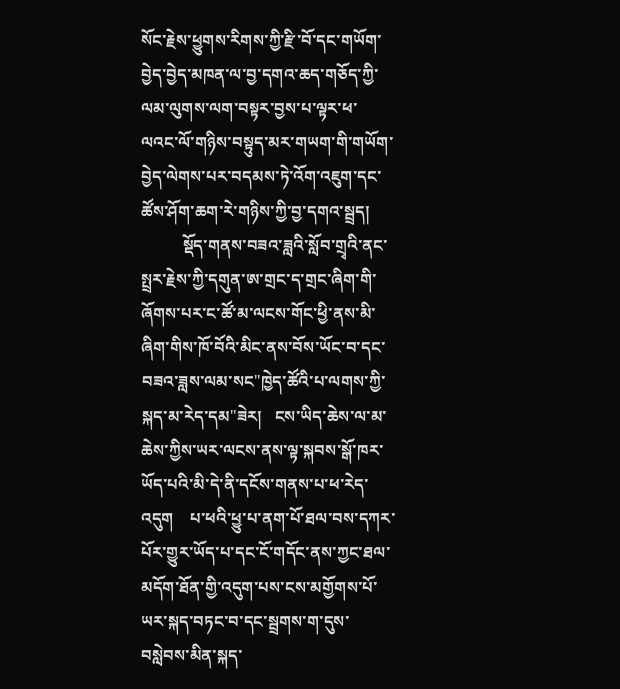སོང་རྗེས་ཕྱུགས་རིགས་ཀྱི་རྫི་བོ་དང་གཡོག་བྱེད་བྱེད་མཁན་ལ་བྱ་དགའ་ཆད་གཅོད་ཀྱི་ལམ་ལུགས་ལག་བསྟར་བྱས་པ་ལྟར་ཕ་ལའང་ལོ་གཉིས་བསྟུད་མར་གཡག་གི་གཡོག་བྱེད་ལེགས་པར་བདམས་ཏེ་འོག་འཇུག་དང་ཚོས་ཤོག་ཆག་རེ་གཉིས་ཀྱི་བྱ་དགའ་སྦྲད།
          སྡོད་གནས་བཟའ་ཟླའི་སློབ་གྲྭའི་ནང་སྤྲར་རྗེས་ཀྱི་དགུན་ཨ་གྲང་ད་གྲང་ཞིག་གི་ཞོགས་པར་ང་ཚོ་མ་ལངས་གོང་ཕྱི་ནས་མི་ཞིག་གིས་ཁོ་བོའི་མིང་ནས་བོས་ཡོང་བ་དང་བཟའ་ཟླས་ལམ་སང"ཁྱེད་ཚོའི་པ་ལགས་ཀྱི་སྐད་མ་རེད་དམ"ཟེར།   ངས་ཡིད་ཆེས་ལ་མ་ཆེས་ཀྱིས་ཡར་ལངས་ནས་ལྟ་སྐབས་སྒོ་ཁར་ཡོད་པའི་མི་དེ་ནི་དངོས་གནས་པ་ཕ་རེད་འདུག    པ་ཕའི་ཕྱུ་པ་ནག་པོ་ཐལ་བས་དཀར་པོར་གྱུར་ཡོད་པ་དང་ངོ་གདོང་ནས་ཀྱང་ཐལ་མདོག་ཐོན་གྱི་འདུག་པས་ངས་མགྱོགས་པོ་ཡར་སྐད་བཏང་བ་དང་སྦྲགས་ག་དུས་བསླེབས་མིན་སྐད་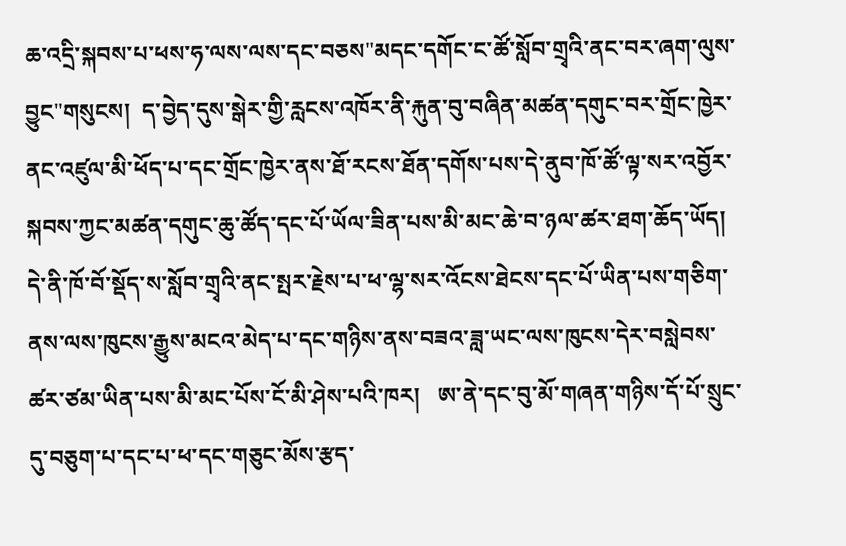ཆ་འདྲི་སྐབས་པ་ཕས་ཧ་ལས་ལས་དང་བཅས"མདང་དགོང་ང་ཚོ་སློབ་གྲྭའི་ནང་བར་ཞག་ལུས་བྱུང"གསུངས།  ད་བྱེད་དུས་སྒེར་གྱི་རླངས་འཁོར་ནི་རྐུན་བུ་བཞིན་མཚན་དགུང་བར་གྲོང་ཁྱེར་ནང་འཛུལ་མི་ཕོད་པ་དང་གྲོང་ཁྱེར་ནས་ཐོ་རངས་ཐོན་དགོས་པས་དེ་ནུབ་ཁོ་ཚོ་ལྟ་སར་འབྱོར་སྐབས་ཀྱང་མཚན་དགུང་ཆུ་ཚོད་དང་པོ་ཡོལ་ཟིན་པས་མི་མང་ཆེ་བ་ཉལ་ཚར་ཐག་ཆོད་ཡོད།   དེ་ནི་ཁོ་བོ་སྡོད་ས་སློབ་གྲྭའི་ནང་སྤར་རྗེས་པ་ཕ་ལྷ་སར་འོངས་ཐེངས་དང་པོ་ཡིན་པས་གཅིག་ནས་ལས་ཁུངས་རྒྱུས་མངའ་མེད་པ་དང་གཉིས་ནས་བཟའ་ཟླ་ཡང་ལས་ཁུངས་དེར་བསླེབས་ཚར་ཙམ་ཡིན་པས་མི་མང་པོས་ངོ་མི་ཤེས་པའི་ཁར།   ཨ་ནེ་དང་བུ་མོ་གཞན་གཉིས་དོ་པོ་སྲུང་དུ་བཅུག་པ་དང་པ་ཕ་དང་གཅུང་མོས་རྩད་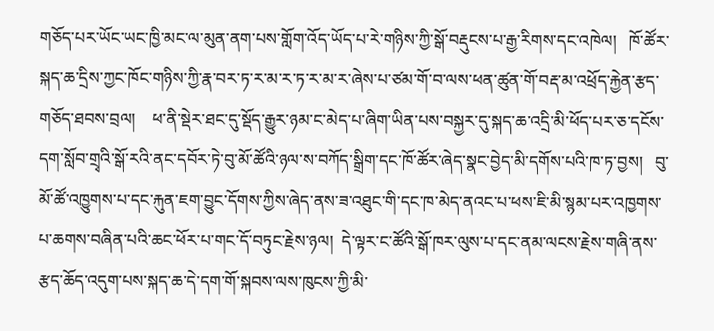གཅོད་པར་ཡོང་ཡང་ཁྱི་མང་ལ་མུན་ནག་པས་གློག་འོད་ཡོད་པ་རེ་གཉིས་ཀྱི་སྒོ་བརྡུངས་པ་རྒྱ་རིགས་དང་འཁེལ།   ཁོ་ཚོར་སྐད་ཆ་དྲིས་ཀྱང་ཁོང་གཉིས་ཀྱི་རྣ་བར་ཏ་ར་མ་ར་ཏ་ར་མ་ར་ཞེས་པ་ཙམ་གོ་བ་ལས་ཕན་ཚུན་གོ་བརྡ་མ་འཕྲོད་རྐྱེན་རྩད་གཅོད་ཐབས་བྲལ།    ཕ་ནི་སྡེར་ཐང་དུ་སྡོད་རྒྱུར་ཉམ་ང་མེད་པ་ཞིག་ཡིན་པས་བསྐྱར་དུ་སྐད་ཆ་འདྲི་མི་ཕོད་པར་ཅ་དངོས་དག་སློབ་གྲྭའི་སྒོ་རའི་ནང་དབོར་ཏེ་བུ་མོ་ཚོའི་ཉལ་ས་བཀོད་སྒྲིག་དང་ཁོ་ཚོར་ཞེད་སྣང་བྱེད་མི་དགོས་པའི་ཁ་ཏ་བྱས།   བུ་མོ་ཚོ་འཁྱུགས་པ་དང་རྐུན་ཇག་བྱུང་དོགས་ཀྱིས་ཞེད་ནས་ཟ་འཐུང་གི་དང་ཁ་མེད་ནའང་པ་ཕས་ཇི་མི་སྙམ་པར་འཁྱགས་པ་ཆགས་བཞིན་པའི་ཆང་ཕོར་པ་གང་དོ་བཏུང་རྗེས་ཉལ།  དེ་ལྟར་ང་ཚོའི་སྒོ་ཁར་ལུས་པ་དང་ནམ་ལངས་རྗེས་གཞི་ནས་རྩད་ཆོད་འདུག་པས་སྐད་ཆ་དེ་དག་གོ་སྐབས་ལས་ཁུངས་ཀྱི་མི་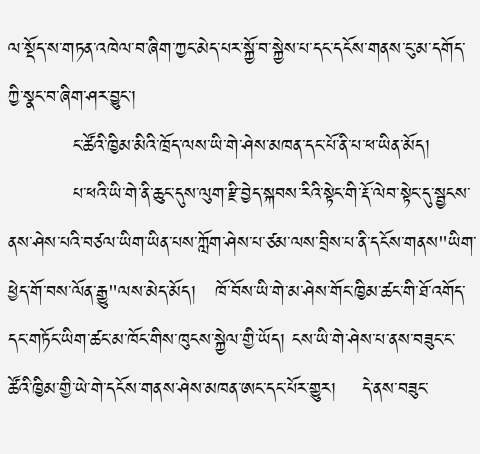ལ་སྡོད་ས་གཏན་འཁེལ་བ་ཞིག་ཀྱང་མེད་པར་སྐྱོ་བ་སྐྱེས་པ་དང་དངོས་གནས་ངུ་མ་དགོད་ཀྱི་སྣང་བ་ཞིག་ཤར་བྱུང་།
          ང་ཚོའི་ཁྱིམ་མིའི་ཁྲོད་ལས་ཡི་གེ་ཤེས་མཁན་དང་པོ་ནི་པ་ཕ་ཡིན་མོད།
          པ་ཕའི་ཡི་གེ་ནི་ཆུང་དུས་ལུག་རྫི་བྱེད་སྐབས་རིའི་སྟེང་གི་རྡོ་ལེབ་སྟེང་དུ་སྦྱངས་ནས་ཤེས་པའི་བཙལ་ཡིག་ཡིན་པས་ཀློག་ཤེས་པ་ཙམ་ལས་བྲིས་པ་ནི་དངོས་གནས"ཡིག་ཕྱེད་གོ་བས་ལོན་རྒྱུ"ལས་མེད་མོད།   ཁོ་བོས་ཡི་གེ་མ་ཤེས་གོང་ཁྱིམ་ཚང་གི་ཐོ་འགོད་དང་གཏོང་ཡིག་ཚང་མ་ཁོང་གིས་ཁུངས་སྐྱེལ་གྱི་ཡོད། ངས་ཡི་གེ་ཤེས་པ་ནས་བཟུང་ང་ཚོའི་ཁྱིམ་གྱི་ཡེ་གེ་དངོས་གནས་ཤེས་མཁན་ཨང་དང་པོར་གྱུར།    དེ་ནས་བཟུང་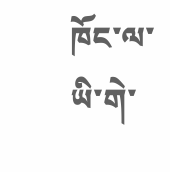ཁོང་ལ་ཡི་གེ་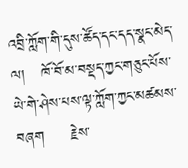འབྲི་ཀློག་གི་དུས་ཚོད་དང་དད་སྣང་མེད་ལ།   ཁོ་བོ་མ་བསྡད་ཀྱང་གཅུང་པོས་ཡེ་གེ་ཤེས་པས་ལྟ་ཀློག་ཀྱང་མཚམས་བཞག     རྗེས་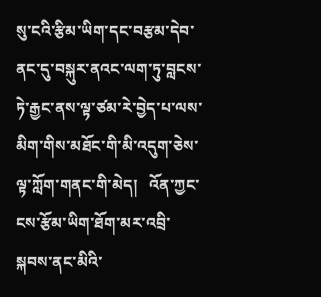སུ་ངའི་རྩིམ་ཡིག་དང་བརྩམ་དེབ་ནང་དུ་བསྐུར་ནའང་ལག་ཏུ་བླངས་ཏེ་རྒྱང་ནས་ལྟ་ཙམ་རེ་བྱེད་པ་ལས་མིག་གིས་མཐོང་གི་མི་འདུག་ཅེས་ལྟ་ཀློག་གནང་གི་མེད།   འོན་ཀྱང་ངས་རྩོམ་ཡིག་ཐོག་མར་འབྲི་སྐབས་ནང་མིའི་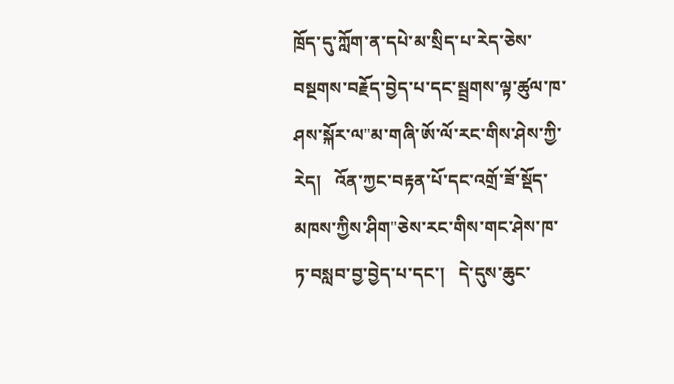ཁྲོད་དུ་ཀློག་ན་དཔེ་མ་སྲིད་པ་རེད་ཅེས་བསྔགས་བརྗོད་བྱེད་པ་དང་སྦྲགས་ལྟ་ཚུལ་ཁ་ཤས་སྐོར་ལ"མ་གཞི་ཨོ་ལོ་རང་གིས་ཤེས་ཀྱི་རེད།   འོན་ཀྱང་བརྟན་པོ་དང་འགྲོ་ཟོ་སྡོད་མཁས་ཀྱིས་ཤིག"ཅེས་རང་གིས་གང་ཤེས་ཁ་ཏ་བསླབ་བྱ་བྱེད་པ་དང་།   དེ་དུས་ཆུང་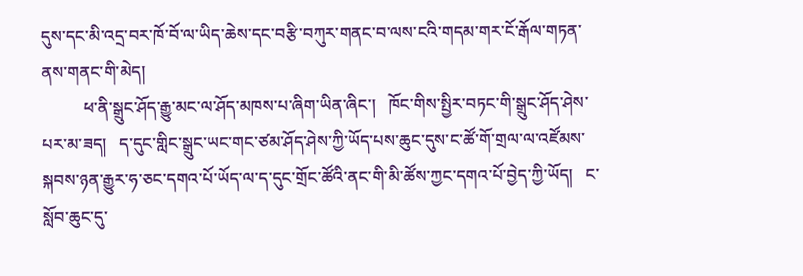དུས་དང་མི་འདྲ་བར་ཁོ་བོ་ལ་ཡིད་ཆེས་དང་བརྩི་བཀུར་གནང་བ་ལས་ངའི་གདམ་གར་ངོ་རྒོལ་གཏན་ནས་གནང་གི་མེད།
          ཕ་ནི་སྒྲུང་ཤོད་རྒྱུ་མང་ལ་ཤོད་མཁས་པ་ཞིག་ཡིན་ཞིང་།   ཁོང་གིས་སྤྱིར་བཏང་གི་སྒྲུང་ཤོད་ཤེས་པར་མ་ཟད།   ད་དུང་གླིང་སྒྲུང་ཡང་གང་ཙམ་ཤོད་ཤེས་ཀྱི་ཡོད་པས་ཆུང་དུས་ང་ཚོ་གོ་གྲལ་ལ་འཛོམས་སྐབས་ཉན་རྒྱུར་ཧ་ཅང་དགའ་པོ་ཡོད་ལ་ད་དུང་གྲོང་ཚོའི་ནང་གི་མི་ཚོས་ཀྱང་དགའ་པོ་བྱེད་ཀྱི་ཡོད།   ང་སློབ་ཆུང་དུ་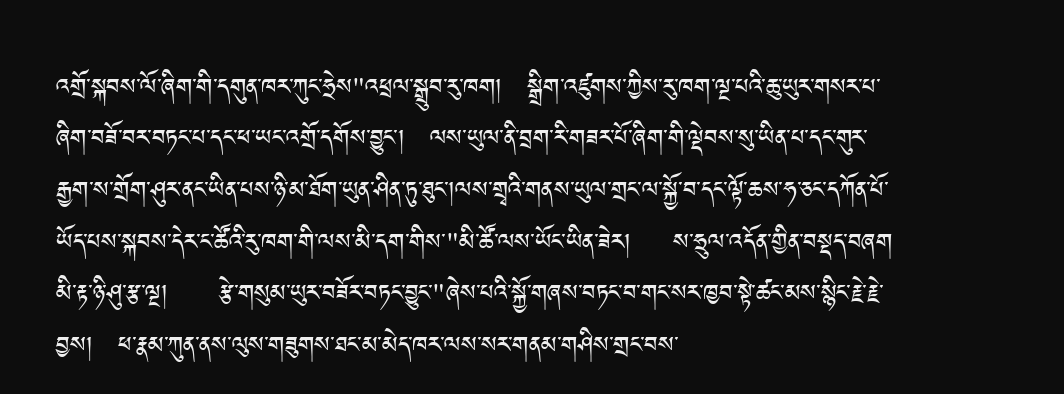འགྲོ་སྐབས་ལོ་ཞིག་གི་དགུན་ཁར་ཀུང་ཧྲེས"འཕྲལ་སྒྲུབ་རུ་ཁག།   སྒྲིག་འཛུགས་ཀྱིས་རུ་ཁག་ལྔ་པའི་ཆུ་ཡུར་གསར་པ་ཞིག་བཟོ་བར་བཏང་པ་དང་ཕ་ཡང་འགྲོ་དགོས་བྱུང་།   ལས་ཡུལ་ནི་བྲག་རི་གཟར་པོ་ཞིག་གི་ལྡེབས་སུ་ཡིན་པ་དང་གུར་རྒྱག་ས་གྲོག་ཤུར་ནང་ཡིན་པས་ཉི་མ་ཐོག་ཡུན་ཤིན་ཏུ་ཐུང་།ལས་གྲྭའི་གནས་ཡུལ་གྲང་ལ་སྐྱོ་བ་དང་ལྟོ་ཆས་ཧ་ཅང་དཀོན་པོ་ཡོད་པས་སྐབས་དེར་ང་ཚོའི་རུ་ཁག་གི་ལས་མི་དག་གིས་"མི་ཚོ་ལས་ཡོང་ཡིན་ཟེར།     ས་ཧྲུལ་འདོན་གྱིན་བསྡད་བཞག      མི་རྟ་ཉི་ཤུ་རྩ་ལྔ།      རྩེ་གསུམ་ཡུར་བཟོར་བཏང་བྱུང་"ཞེས་པའི་སྐྱོ་གཞས་བཏང་བ་གང་སར་ཁྱབ་སྟེ་ཚང་མས་སྙིང་རྗེ་རྗེ་བྱས།   ཕ་རྣམ་ཀུན་ནས་ལུས་གཟུགས་ཐང་མ་མེད་ཁར་ལས་སར་གནམ་གཤིས་གྲང་བས་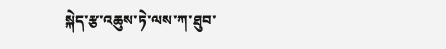སྐེད་རྩ་འཆུས་ཏེ་ལས་ཀ་ཐུབ་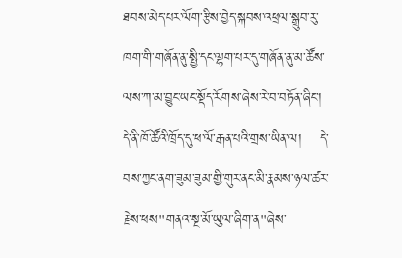ཐབས་མེད་པར་ལོག་རྩིས་བྱེད་སྐབས་འཕྲལ་སྒྲུབ་རུ་ཁག་གི་གཞོན་ནུ་སྤྱི་དང་ལྷག་པར་དུ་གཞོན་ནུ་མ་ཚོས་ལས་ཀ་མ་བྱུང་ཡང་སྡོད་རོགས་ཞེས་རེ་བ་བཏོན་ཞིང་།    དེ་ནི་ཁོ་ཚོའི་ཁྲོད་དུ་ཕ་ལོ་རྒན་པའི་གྲས་ཡིན་ལ།    དེ་བས་ཀྱང་ནག་ཟུམ་ཟུམ་གྱི་གུར་ནང་མི་རྣམས་ཉལ་ཚར་རྗེས་ཕས"གནའ་སྔ་མོ་ཡུལ་ཞིག་ན"ཞེས་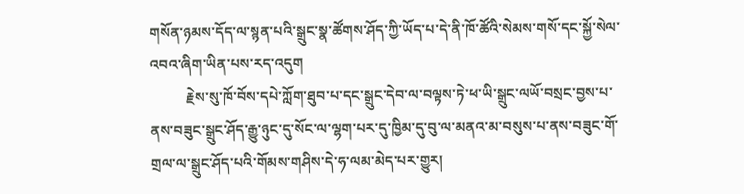གསོན་ཉམས་དོད་ལ་སྙན་པའི་སྒྲུང་སྣ་ཚོགས་ཤོད་ཀྱི་ཡོད་པ་དེ་ནི་ཁོ་ཚོའི་སེམས་གསོ་དང་སྐྱོ་སེལ་འབའ་ཞིག་ཡིན་པས་རད་འདུག
          རྗེས་སུ་ཁོ་བོས་དཔེ་ཀློག་ཐུབ་པ་དང་སྒྲུང་དེབ་ལ་བལྟས་ཏེ་ཕ་ཡི་སྒྲུང་ལཡོ་བསྲང་བྱས་པ་ནས་བཟུང་སྒྲུང་ཤོད་རྒྱུ་ཉུང་དུ་སོང་ལ་ལྷག་པར་དུ་ཁྱིམ་དུ་བུ་ལ་མནའ་མ་བསུས་པ་ནས་བཟུང་གོ་གྲལ་ལ་སྒྲུང་ཤོད་པའི་གོམས་གཤིས་དེ་ཧ་ལམ་མེད་པར་གྱུར།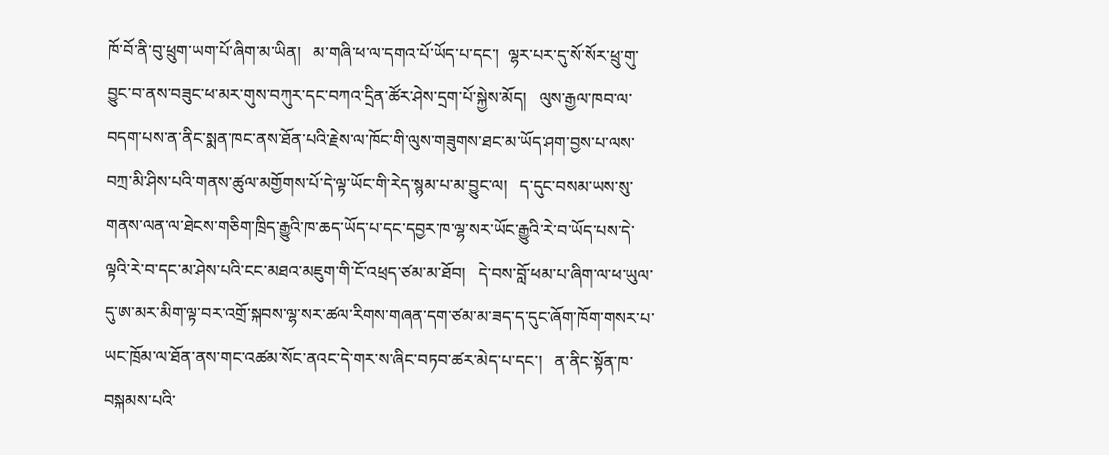ཁོ་བོ་ནི་བུ་ཕྲུག་ཡག་པོ་ཞིག་མ་ཡིན།   མ་གཞི་ཕ་ལ་དགའ་པོ་ཡོད་པ་དང་།  ལྷར་པར་དུ་སོ་སོར་ཕྲུ་གུ་བྱུང་བ་ནས་བཟུང་ཕ་མར་གུས་བཀུར་དང་བཀའ་དྲིན་ཚོར་ཤེས་དྲག་པོ་སྐྱེས་མོད།   ལུས་རྒྱལ་ཁབ་ལ་བདག་པས་ན་ནིང་སྨན་ཁང་ནས་ཐོན་པའི་རྗེས་ལ་ཁོང་གི་ལུས་གཟུགས་ཐང་མ་ཡོད་ཤག་བྱས་པ་ལས་བཀྲ་མི་ཤིས་པའི་གནས་ཚུལ་མགྱོགས་པོ་དེ་ལྟ་ཡོང་གི་རེད་སྙམ་པ་མ་བྱུང་ལ།   ད་དུང་བསམ་ཡས་སུ་གནས་ལན་ལ་ཐེངས་གཅིག་ཁྲིད་རྒྱུའི་ཁ་ཆད་ཡོད་པ་དང་དབྱར་ཁ་ལྷ་སར་ཡོང་རྒྱུའི་རེ་བ་ཡོད་པས་དེ་ལྟའི་རེ་བ་དང་མ་ཤེས་པའི་ངང་མཐའ་མཇུག་གི་ངོ་འཕྲད་ཙམ་མ་ཐོབ།   དེ་བས་བློ་ཕམ་པ་ཞིག་ལ་ཕ་ཡུལ་དུ་ཨ་མར་མིག་ལྟ་བར་འགྲོ་སྐབས་ལྷ་སར་ཚལ་རིགས་གཞན་དག་ཙམ་མ་ཟད་ད་དུང་ཞོག་ཁོག་གསར་པ་ཡང་ཁྲོམ་ལ་ཐོན་ནས་གང་འཚམ་སོང་ནའང་དེ་གར་ས་ཞིང་བཏབ་ཚར་མེད་པ་དང་།   ན་ནིང་སྟོན་ཁ་བསྐམས་པའི་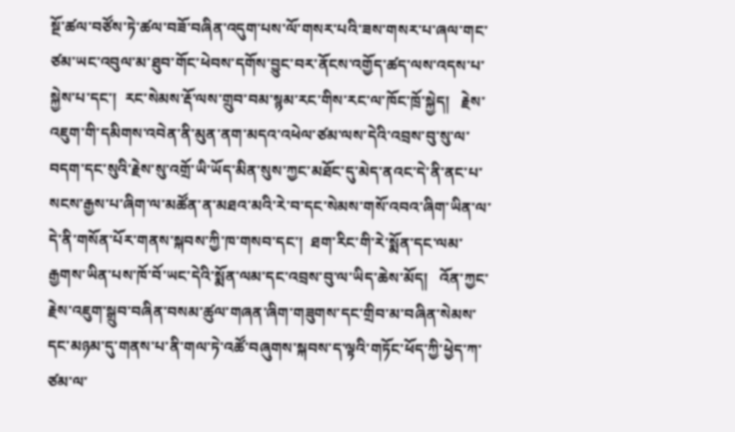སྔོ་ཚལ་བཙོས་ཏེ་ཚལ་བཟོ་བཞིན་འདུག་པས་ལོ་གསར་པའི་ཟས་གསར་པ་ཞལ་གང་ཙམ་ཡང་འབུལ་མ་ཐུབ་གོང་ཕེབས་དགོས་བྱུང་བར་ནོངས་འགྱོད་ཚད་ལས་འདས་པ་སྐྱེས་པ་དང་།  རང་སེམས་རྡོ་ལས་གྲུབ་བམ་སྙམ་རང་གིས་རང་ལ་ཁོང་ཁྲོ་སྐྱེད།   རྗེས་འཇུག་གི་དམིགས་འབེན་ནི་མུན་ནག་མདའ་འཕེལ་ཙམ་ལས་དེའི་འབྲས་བུ་སུ་ལ་བདག་དང་སུའི་རྗེས་སུ་འགྲོ་ཡི་ཡོད་མིན་སུས་ཀྱང་མཐོང་དུ་མེད་ནའང་དེ་ནི་ནང་པ་སངས་རྒྱས་པ་ཞིག་ལ་མཚོན་ན་མཐའ་མའི་རེ་བ་དང་སེམས་གསོ་འབའ་ཞིག་ཡིན་ལ་དེ་ནི་གསོན་པོར་གནས་སྐབས་ཀྱི་ཁ་གསབ་དང་།  ཐག་རིང་གི་རེ་སྨོན་དང་ལམ་རྒྱགས་ཡིན་པས་ཁོ་བོ་ཡང་དེའི་སྨོན་ལམ་དང་འབྲས་བུ་ལ་ཡིད་ཆེས་མོད།   འོན་ཀྱང་རྗེས་འཇུག་སྒྲུབ་བཞིན་བསམ་ཚུལ་གཞན་ཞིག་གཟུགས་དང་གྲིབ་མ་བཞིན་སེམས་དང་མཉམ་དུ་གནས་པ་ནི་གལ་ཏེ་འཚོ་བཞུགས་སྐབས་ད་ལྟའི་གཏོང་ཕོད་ཀྱི་ཕྱེད་ཀ་ཙམ་ལ་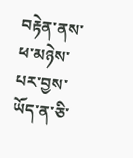བརྟེན་ནས་ཕ་མཉེས་པར་བྱས་ཡོད་ན་ཅི་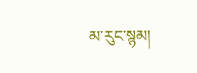མ་རུང་སྙམ།